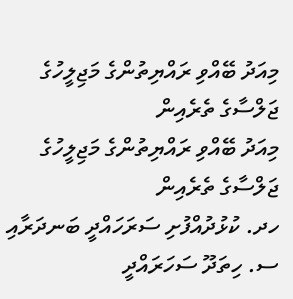މިއަދު ބޭއްވި ރައްޔިތުންގެ މަޖިލީހުގެ ޖަލްސާގެ ތެރެއިން
މިއަދު ބޭއްވި ރައްޔިތުންގެ މަޖިލީހުގެ ޖަލްސާގެ ތެރެއިން
ހދ. ކުޅުދުއްފުށި ސަރަހައްދީ ބަނދަރާއި ސ. ހިތަދޫ ސަހަރައްދީ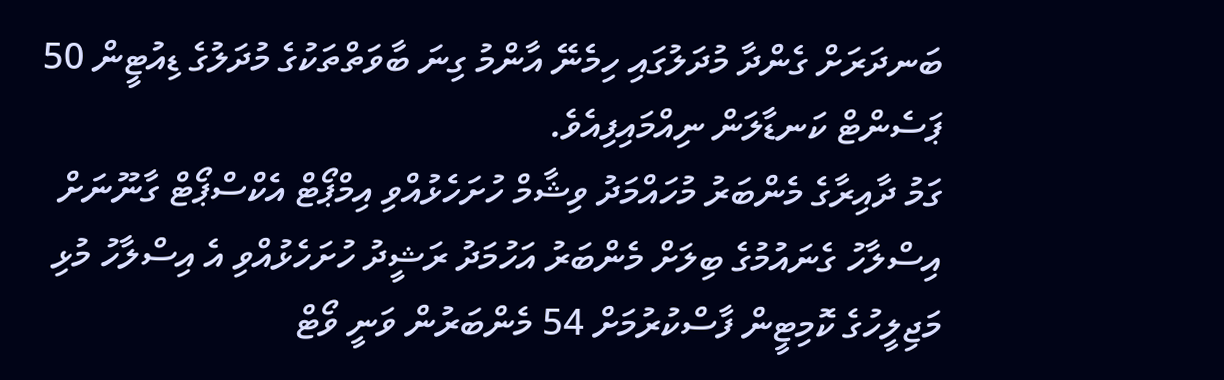ބަނދަރަށް ގެންދާ މުދަލުގައި ހިމެނޭ އާންމު ގިނަ ބާވަތްތަކުގެ މުދަލުގެ ޑިއުޓީން 50 ޕަސެންޓް ކަނޑާލަން ނިއްމައިފިއެވެ.
ގަމު ދާއިރާގެ މެންބަރު މުހައްމަދު ވިޝާމް ހުށަހެޅުއްވި އިމްޕޯޓް އެކްސްޕޯޓް ގާނޫނަށް އިސްލާހު ގެނައުމުގެ ބިލަށް މެންބަރު އަހުމަދު ރަޝީދު ހުށަހެޅުއްވި އެ އިސްލާހު މުޅި މަޖިލީހުގެ ކޮމިޓީން ފާސްކުރުމަށް 54 މެންބަރުން ވަނީ ވޯޓް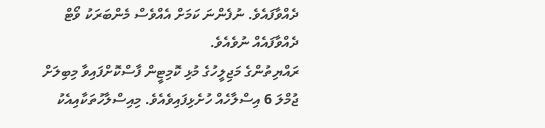ދެއްވާފައެވެ. ނުފެންނަ ކަމަށް އެއްވެސް މެންބަރަކު ވޯޓް ދެއްވާފައެއް ނުވެއެވެ.
ރައްޔިތުންގެ މަޖިލީހުގެ މުޅި ކޮމިޓީން ފާސްކޮށްފައިވާ މިބިލަށް ޖުމްލަ 6 އިސްލާހެއް ހުށެޅިފައިވެއެވެ. މިއިސްލާހުތަކާއިއެކު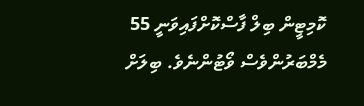ކޮމިޓީން ބިލް ފާސްކޮށްފައިވަނީ 55 މެމްބަރުންވެސް ވޯޓުންނެވެ. ބިލަށް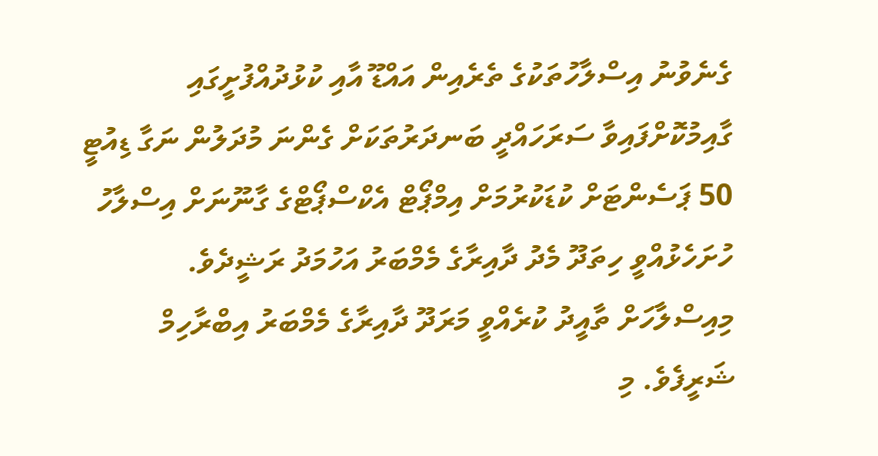ގެނެވުނު އިސްލާހުތަކުގެ ތެރެއިން އައްޑޫ އާއި ކުޅުދުއްފުށީގައި ގާއިމުކޮށްފައިވާ ސަރަހައްދީ ބަނދަރުތަކަށް ގެންނަ މުދަލުން ނަގާ ޑިއުޓީ 50 ޕަސެންޓަށް ކުޑަކުރުމަށް އިމްޕޯޓް އެކްސްޕޯޓްގެ ގާނޫނަށް އިސްލާހު ހުށަހެޅުއްވީ ހިތަދޫ މެދު ދާއިރާގެ މެމްބަރު އަހުމަދު ރަޝީދެވެ. މިއިސްލާހަށް ތާއީދު ކުރެއްވީ މަރަދޫ ދާއިރާގެ މެމްބަރު އިބްރާހިމް ޝަރީފެވެ. މި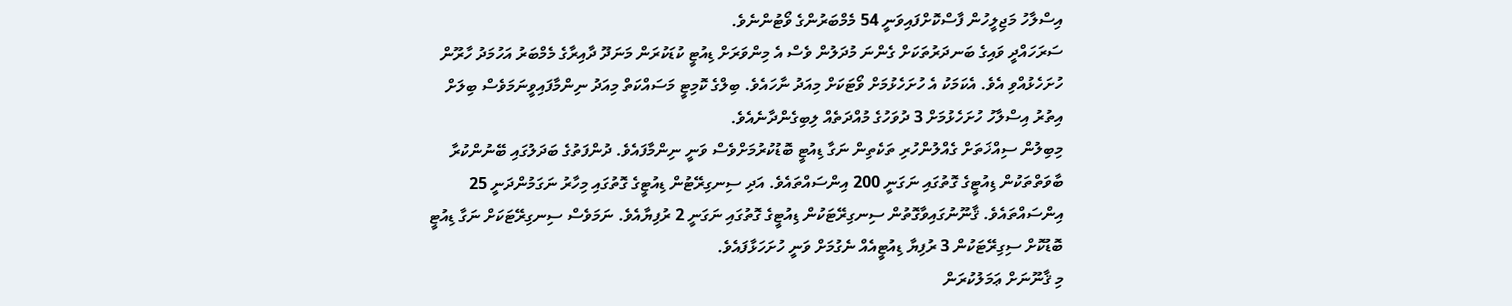އިސްލާހު މަޖިލީހުން ފާސްކޮށްފައިވަނީ 54 މެމްބަރުންގެ ވޯޓުންނެވެ.
ސަރަހައްދީ ވައިގެ ބަނދަރުތަކަށް ގެންނަ މުދަލުން ވެސް އެ މިންވަރަށް ޑިއުޓީ ކުޑަކުރަން މަނަދޫ ދާއިރާގެ މެމްބަރު އަހުމަދު ހާރޫން ހުށަހެޅުއްވި އެވެ. އެކަމަކު އެ ހުށަހެޅުމަށް ވޯޓަކަށް މިއަދު ނާހައެވެ. ބިލްގެ ކޮމިޓީ މަސައްކަތް މިއަދު ނިންމާފައިވީނަމަވެސް ބިލަށް އިތުރު އިސްލާހު ހުށަހެޅުމަށް 3 ދުވަހުގެ މުއްދަތެއް ލިބިގެންދާނެއެވެ.
މިބިލުން ސިއްޚަތަށް ގެއްލުންހުރި ތަކެތިން ނަގާ ޑިއުޓީ ބޮޑުކުރުމަށްވެސް ވަނީ ނިންމާފައެވެ. ދުންފަތުގެ ބަދަލުގައި ބޭނުންކުރާ ބާވަތްތަކުން ޑިއުޓީގެ ގޮތުގައި ނަގަނީ 200 އިންސައްތައެވެ. އަދި ސިނގިރޭޓުން ޑިއުޓީގެ ގޮތުގައި މިހާރު ނަގަމުންދަނީ 25 އިންސައްތައެވެ. ޤާނޫނުގައިވާގޮތުން ސިނގިރޭޓަކުން ޑިއުޓީގެ ގޮތުގައި ނަގަނީ 2 ރުފިޔާއެވެ. ނަމަވެސް ސިނގިރޭޓަކަށް ނަގާ ޑިއުޓީ ބޮޑުކޮށް ސިގިރޭޓަކުން 3 ރުފިޔާ ޑިއުޓީއެއް ނެގުމަށް ވަނީ ހުށަހަޅާފައެވެ.
މި ޤާނޫނަށް ޢަމަލުކުރަން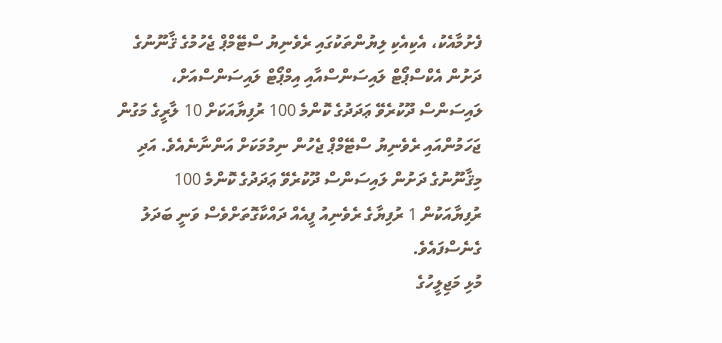ފެށުމާއެކު، އެކިއެކި ލިޔުންތަކުގައި ރެވެނިޔު ސްޓޭމްޕް ޖެހުމުގެ ޤާނޫނުގެ ދަށުން އެކްސްޕޯޓް ލައިސަންސްއާއި އިމްޕޯޓް ލައިސަންސްއަށް، ލައިސަންސް ދޫކުރެވޭ ޢަދަދުގެ ކޮންމެ 100 ރުފިޔާއަކަށް 10 ލާރީގެ މަގުން ޖަހަމުންއައި ރެވެނިޔު ސްޓޭމްޕް ޖެހުން ނިމުމަކަށް އަންނާނެއެވެ. އަދި މިޤާނޫނުގެ ދަށުން ލައިސަންސް ދޫކުރެވޭ ޢަދަދުގެ ކޮންމެ 100 ރުފިޔާއަކުން 1 ރުފިޔާގެ ރެވެނިއު ފީއެއް ދައްކާގޮތަށްވެސް ވަނީ ބަދަލު ގެނެސްފައެވެ.
މުޅި މަޖިލީހުގެ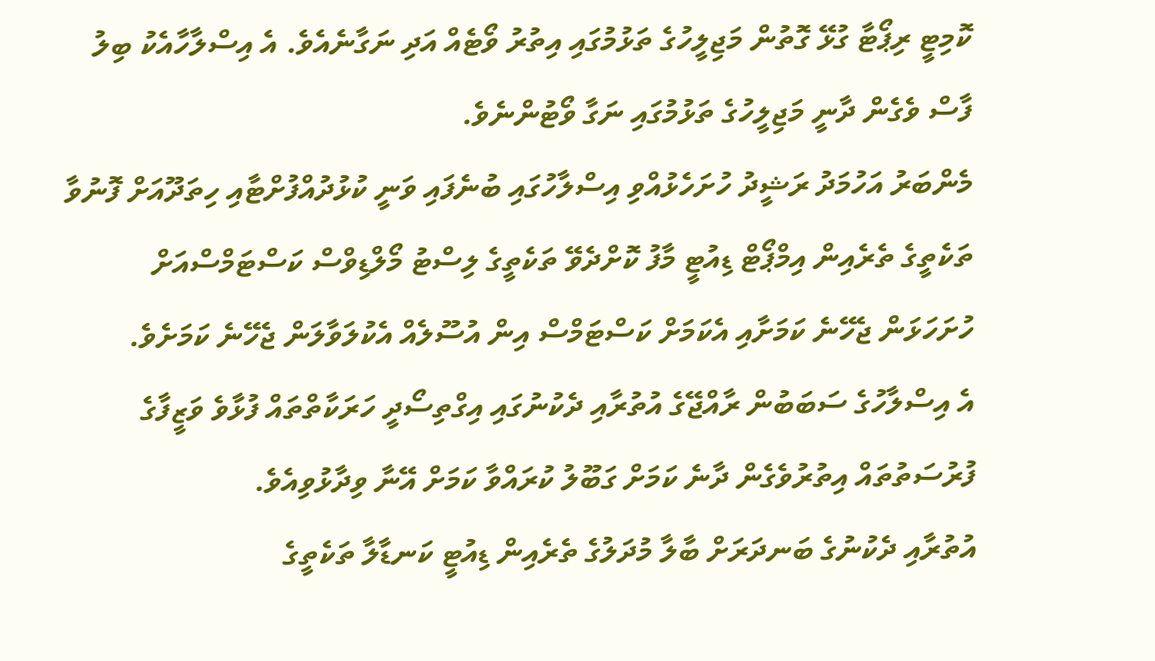ކޮމިޓީ ރިޕޯޓާ ގުޅޭ ގޮތުން މަޖިލީހުގެ ތަޅުމުގައި އިތުރު ވޯޓެއް އަދި ނަގާނެއެވެ. އެ އިސްލާހާއެކު ބިލު ފާސް ވެގެން ދާނީ މަޖިލީހުގެ ތަޅުމުގައި ނަގާ ވޯޓުންނެވެ.
މެންބަރު އަހުމަދު ރަޝީދު ހުށަހެޅުއްވި އިސްލާހުގައި ބުނެފައި ވަނީ ކުޅުދުއްފުށްޓާއި ހިތަދޫއަށް ފޮނުވާ ތަކެތީގެ ތެރެއިން އިމްޕޯޓް ޑިއުޓީ މާފު ކޮށްދެވޭ ތަކެތީގެ ލިސްޓު މޯލްޑިވްސް ކަސްޓަމްސްއަށް ހުށަހަޅަން ޖެހޭނެ ކަމަށާއި އެކަމަށް ކަސްޓަމްސް އިން އުސޫލެއް އެކުލަވާލަން ޖެހޭނެ ކަމަށެވެ.
އެ އިސްލާހުގެ ސަބަބުން ރާއްޖޭގެ އުތުރާއި ދެކުނުގައި އިގްތިސޯދީ ހަރަކާތްތައް ފުޅާވެ ވަޒީފާގެ ފުރުސަތުތައް އިތުރުވެގެން ދާނެ ކަމަށް ގަބޫލު ކުރައްވާ ކަމަށް އޭނާ ވިދާޅުވިއެވެ.
އުތުރާއި ދެކުނުގެ ބަނދަރަށް ބާލާ މުދަލުގެ ތެރެއިން ޑިއުޓީ ކަނޑާލާ ތަކެތީގެ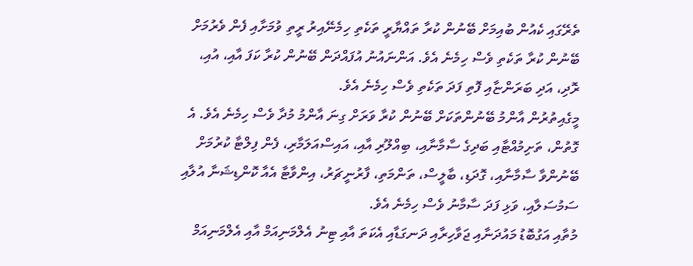ތެރޭގައި ކެއުން ބުއިމަށް ބޭނުން ކުރާ ތައްޔާރީ ތަކެތި ހިމެނޭއިރު ރީތި ވުމަށާއި ފެން ވެރުމަށް ބޭނުން ކުރާ ތަކެތި ވެސް ހިމެނެ އެވެ. އަންނައުނު އުފައްދަން ބޭނުން ކުރާ ކަފަ އާއި، އުއި، ރޮދި، އަދި ބަރަންޏާއި ފޮތި ފަދަ ތަކެތި ވެސް ހިމެނެ އެވެ.
މީގެއިތުރުން އާންމު ބޭނުންތަކަށް ބޭނުން ކުރާ ވަރަށް ގިނަ އާންމު މުދާ ވެސް ހިމެނެ އެވެ. އެ ގޮތުން، ތަށިމުއްޓާއި ބަދިގެ ސާމާނާއި، ބިއްލޫރި އާއި، އައިސްއަލަމާރި، ފެން ފިލްޓާ ކުރުމަށް ބޭނުންވާ ސާމާނާއި، ގޮދަޑި، ބާލީސް، ތަންމަތި، ފާރުނީޗަރު، އިންވާޓާ އެއާ ކޮންޑިޝަނާ އުލާއި ސަމުސަލާއި، ވަޅި ފަދަ ސާމާނު ވެސް ހިމެނެ އެވެ.
މުތާއި އަގުބޮޑު މައުދަނާއި ޖަވާހިރާއި ދަނގަޑާއި އެކަތަ އާއި ޓިނު އެލްމަނިއަމް އާއި އެލްމަނިއަމް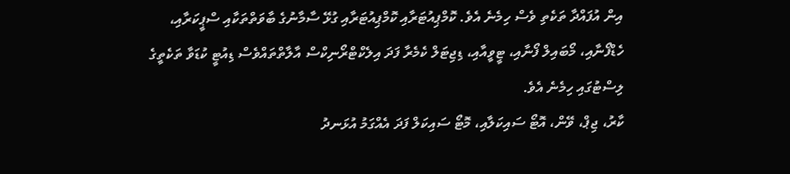އިން އުފައްދާ ތަކެތި ވެސް ހިމެނެ އެވެ. ކޮމްޕިއުޓަރާއި ކޮމްޕިއުޓަރާއި ގުޅޭ ސާމާނުގެ ބާވަތްތަކާއި ސްޕީކަރާއި، ހެޑްފޯނާއި، މޯބައިލް ފޯނާއި، ޓީވީއާއި، ޑިޖިޓަލް ކެމެރާ ފަދަ އިލެކްޓްރޯނިކްސް އާލާތްތައްވެސް ޑިއުޓީ ކުޑަވާ ތަކެތީގެ ލިސްޓުގައި ހިމެނެ އެވެ.
ކާރު، ޖިޕް، ވޭން، އޮޓޯ ސައިކަލާއި، މޮޓޯ ސައިކަލް ފަދަ އެއްގަމު އުޅަނދު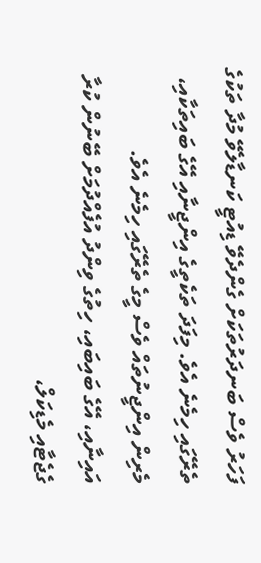ފަހަރު ވެސް ބަނދަރުތަކަށް ގެންދެވޭ ޑިއުޓީ ކަނޑާލެވޭ މުދާ ތަކުގެ ތެރޭގައި ހިމެނެ އެވެ. މިފަދަ ތަކެތީގެ އިންޖީނާއި އޭގެ ބައިތަކާއި، މެރިން އިންޖީނުތައް ވެސް މީގެ ތެރޭގައި ހިމެނެ އެވެ.
އައިނާއި، އޭގެ ބައިބައި، ހިތުގެ ވިންދު އުފެއްދުމަށް ބޭނުން ކުރާ ގެޖެޓާއި މެޑިކަލް،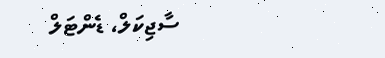ސާޖިކަލް، ޑެންޓަލް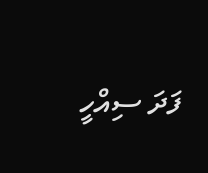ފަދަ ސިއްހީ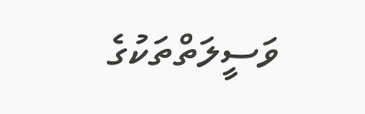ވަސީލަތްތަކުގެ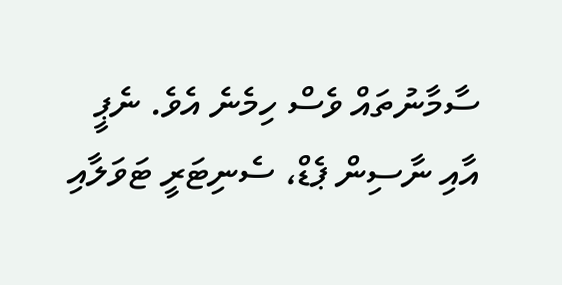ސާމާނުތައް ވެސް ހިމެނެ އެވެ. ނެޕީ އާއި ނާސިން ޕެޑް، ސެނިޓަރީ ޓަވަލާއި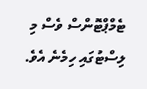ޓެމްޕްޓޮންސް ވެސް މި ލިސްޓުގައި ހިމެނެ އެވެ.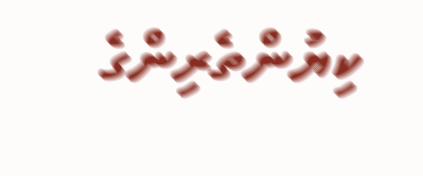ކިޔުންތެރިންގެ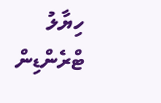ހިޔާލު
ޓްރެންޑިން